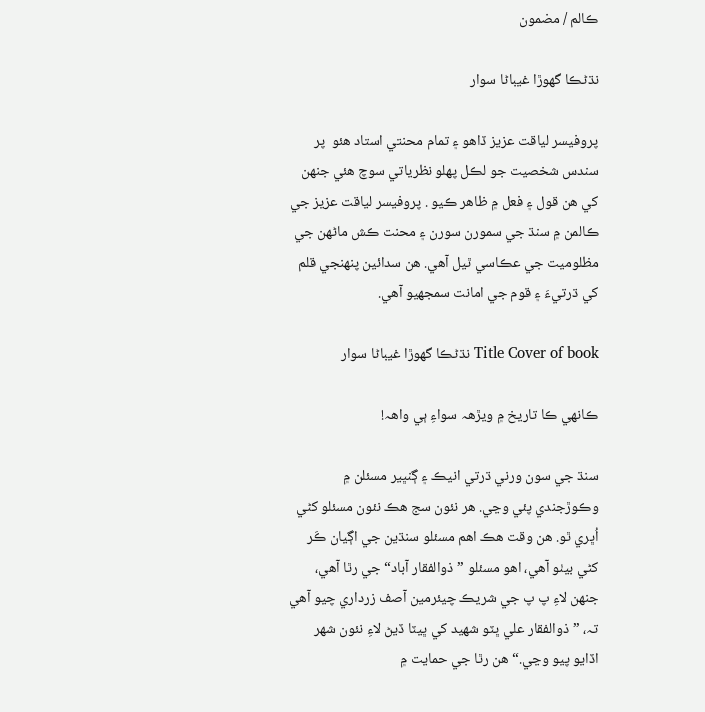ڪالم / مضمون

نڌڻڪا گهوڙا غيباڻا سوار

پروفيسر لياقت عزيز ڏاهو ۽ تمام محنتي استاد هئو  پر سندس شخصيت جو لڪل پھلو نظرياتي سوچ هئي جنھن کي هن قول ۽ فعل ۾ ظاھر ڪيو . پروفيسر لياقت عزيز جي ڪالمن ۾ سنڌ جي سمورن سورن ۽ محنت ڪش ماڻھن جي مظلوميت جي عڪاسي ٿيل آھي. ھن سدائين پنھنجي قلم کي ڌرتيءَ ۽ قوم جي امانت سمجهيو آھي.

Title Cover of book نڌڻڪا گهوڙا غيباڻا سوار

ڪانھي ڪا تاريخ ۾ ويڙھہ سواءِ ٻي واهہ!

سنڌ جي سون ورني ڌرتي انيڪ ۽ ڳنڀير مسئلن ۾ وڪوڙجندي پئي وڃي. ھر نئون سج هڪ نئون مسئلو کڻي اُڀري ٿو. هن وقت هڪ اهم مسئلو سنڌين جي اڳيان ڪَر کڻي بيٺو آھي، اهو مسئلو ”ذوالفقار آباد“ جي رٿا آھي، جنھن لاءِ پ پ جي شريڪ چيئرمين آصف زرداري چيو آھي تہ، ”ذوالفقار علي ڀٽو شھيد کي ڀيٽا ڏيڻ لاءِ نئون شھر اڏايو پيو وڃي.“ هن رٿا جي حمايت ۾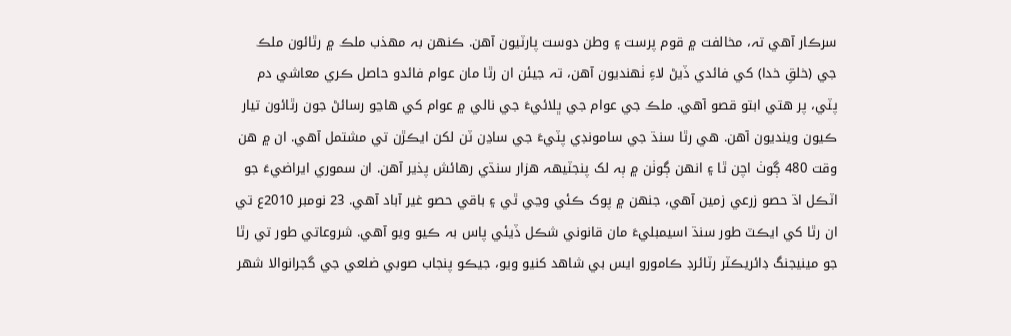سرڪار آھي تہ، مخالفت ۾ قوم پرست ۽ وطن دوست پارٽيون آهن. ڪنھن بہ مھذب ملڪ ۾ رٿائون ملڪ جي (خلقِ خدا) کي فائدي ڏيڻ لاءِ ٺهنديون آهن، تہ جيئن ان رٿا مان عوام فائدو حاصل ڪري معاشي دم پٽي، پر هتي ابتو قصو آھي. ملڪ جي عوام جي ڀلائيءَ جي نالي ۾ عوام کي ھاڃو رسائڻ جون رٿائون تيار ڪيون وينديون آهن. ھي رٿا سنڌ جي سامونڊي پٽيءَ جي ساڍن ٽن لکن ايڪڙن تي مشتمل آھي. ان ۾ هن وقت 480 ڳوٺ اچن ٿا ۽ انھن ڳوٺن ۾ ٻہ لک پنجٽيھہ هزار سنڌي رھائش پذير آهن. ان سموري ايراضيءَ جو اٽڪل اڌ حصو زرعي زمين آھي، جنھن ۾ پوک ڪئي وڃي ٿي ۽ باقي حصو غير آباد آھي. 23 نومبر 2010ع تي ان رٿا کي ايڪٽ طور سنڌ اسيمبليءَ مان قانوني شڪل ڏيئي پاس بہ ڪيو ويو آھي. شروعاتي طور تي رٿا جو مينيجنگ ڊائريڪٽر رٽائرڊ ڪامورو ايس بي شاهد کنيو ويو، جيڪو پنجاب صوبي ضلعي جي گجرانوالا شھر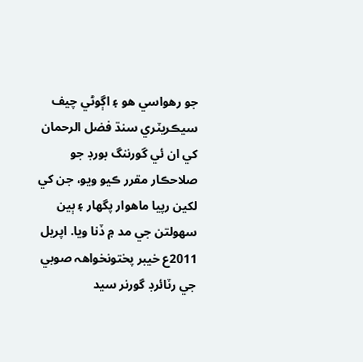جو رهواسي هو ۽ اڳوڻي چيف سيڪريٽري سنڌ فضل الرحمان کي ان ئي گورننگ بورڊ جو صلاحڪار مقرر ڪيو ويو، جن کي لکين رپيا ماهوار پگهار ۽ ٻين سهولتن جي مد ۾ ڏنا ويا. اپريل 2011ع خيبر پختونخواھہ صوبي جي رٽائرڊ گورنر سيد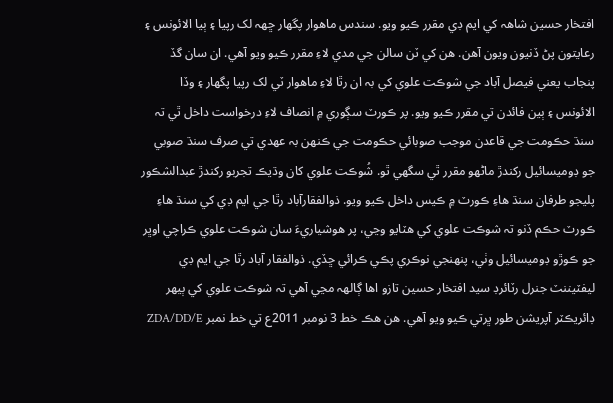افتخار حسين شاھہ کي ايم ڊي مقرر ڪيو ويو. سندس ماهوار پگهار ڇھہ لک رپيا ۽ ٻيا الائونس ۽ رعايتون پڻ ڏنيون ويون آهن. هن کي ٽن سالن جي مدي لاءِ مقرر ڪيو ويو آھي. ان سان گڏ پنجاب يعني فيصل آباد جي شوڪت علوي کي بہ ان رٿا لاءِ ماهوار ٽي لک رپيا پگهار ۽ وڏا الائونس ۽ ٻين فائدن تي مقرر ڪيو ويو. پر ڪورٽ سڳوري ۾ انصاف لاءِ درخواست داخل ٿي تہ سنڌ حڪومت جي قاعدن موجب صوبائي حڪومت جي ڪنھن بہ عھدي تي صرف سنڌ صوبي جو ڊوميسائيل رکندڙ ماڻهو مقرر ٿي سگهي ٿو. شُوڪت علوي کان وڌيڪ تجربو رکندڙ عبدالشڪور پليجو طرفان سنڌ ھاءِ ڪورٽ ۾ ڪيس داخل ڪيو ويو. ذوالفقارآباد رٿا جي ايم ڊي کي سنڌ ھاءِ ڪورٽ حڪم ڏنو تہ شوڪت علوي کي هٽايو وڃي، پر هوشياريءَ سان شوڪت علوي ڪراچي اوڀر جو ڪوڙو ڊوميسائيل وٺي، پنھنجي نوڪري پڪي ڪرائي ڇڏي. ذوالفقار آباد رٿا جي ايم ڊي ليفٽيننٽ جنرل رٽائرڊ سيد افتخار حسين تازو اھا ڳالھہ مڃي آھي تہ شوڪت علوي کي ٻيھر ڊائريڪٽر آپريشن طور ڀرتي ڪيو ويو آھي. هن هڪ خط 3 نومبر 2011ع تي خط نمبر ZDA/DD/E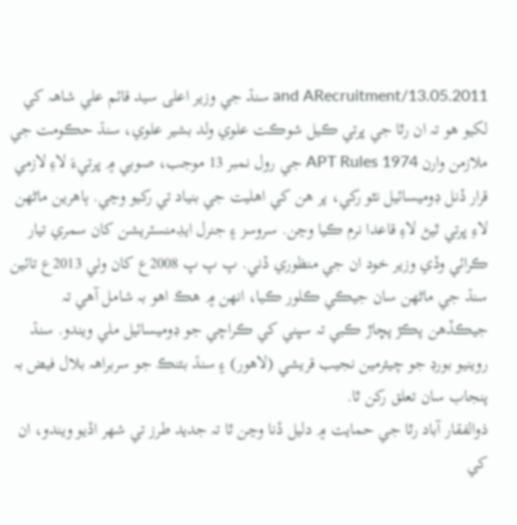and ARecruitment/13.05.2011 سنڌ جي وزير اعلى سيد قائم علي شاھہ کي لکيو هو تہ ان رٿا جي ڀرتي ڪيل شوڪت علوي ولد بشير علوي، سنڌ حڪومت جي ملازمن وارن APT Rules 1974 جي رول نمبر 13 موجب، صوبي ۾ ڀرتيءَ لاءِ لازمي قرار ڏنل ڊوميسائيل نٿو رکي، پر هن کي اهليت جي بنياد تي رکيو وڃي. ٻاھرين ماڻهن لاءِ ڀرتي ٿيڻ لاءِ قاعدا نرم ڪيا وڃن. سروسز ۽ جنرل ايڊمنسٽريشن کان سمري تيار ڪرائي وڏي وزير خود ان جي منظوري ڏني. پ پ پ 2008ع کان وٺي 2013ع تائين سنڌ جي ماڻهن سان جيڪي ڪلور ڪيا، انھن ۾ هڪ اهو بہ شامل آھي تہ جيڪڏهن پڪڙ پڇاڙ ڪبي تہ سڀني کي ڪراچي جو ڊوميسائيل ملي ويندو. سنڌ روينيو بورڊ جو چيئرمين نجيب قريشي (لاهور) ۽ سنڌ بئنڪ جو سربراھہ بلال فيض بہ پنجاب سان تعلق رکن ٿا.
ذوالفقار آباد رٿا جي حمايت ۾ دليل ڏنا وڃن ٿا تہ جديد طرز تي شھر اڏيو ويندو، ان کي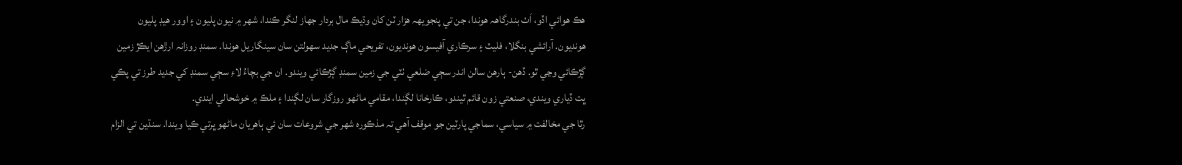هڪ هوائي اڏو، اَٺ بندرگاھہ هوندا، جن تي پنجويھہ هزار ٽن کان وڌيڪ مال بردار جهاز لنگر ڪندا، شھر ۾ نيون پليون ۽ اوور ھيڊ پليون هونديون. آرائشي بنگلا، فليٽ ۽ سرڪاري آفيسون هونديون، تفريحي ماڳ جديد سهولتن سان سينگاريل هوندا. سمنڊ روزانہ ارڙهن ايڪڙ زمين ڳڙڪائي وڃي ٿو. ڏهن- ٻارهن سالن اندر سڄي ضلعي ٺٽي جي زمين سمنڊ ڳڙڪائي ويندو. ان جي بچاءُ لاءِ سڄي سمنڊ کي جديد طرز تي پڪي ڀت ڏياري ويندي، صنعتي زون قائم ٿيندو، ڪارخانا لڳندا، مقامي ماڻهو روزگار سان لڳندا ۽ ملڪ ۾ خوشحالي ايندي.
رٿا جي مخالفت ۾ سياسي، سماجي پارٽين جو موقف آھي تہ مذڪوره شھر جي شروعات سان ئي ٻاھريان ماڻهو ڀرتي ڪيا ويندا. سنڌين تي الزام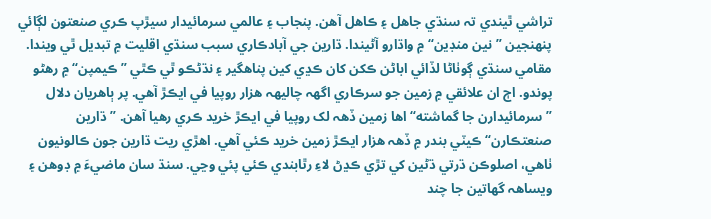تراشي ٿيندي تہ سنڌي جاهل ۽ ڪاهل آهن. پنجاب ۽ عالمي سرمائيدار سيڙپ ڪري صنعتون لڳائي پنھنجين ”نين منڊين“ ۾ واڌارو آڻيندا. ڌارين جي آبادڪاري سبب سنڌي اقليت ۾ تبديل ٿي ويندا. مقامي سنڌي ڳوٺاڻا لڏائي اباڻن ڪکن کان ڪڍي کين پناهگير ۽ نڌڻڪو ٿي ڪٿي ”ڪيمپن“ ۾ رهڻو پوندو. اڄ ان علائقي ۾ زمين جو سرڪاري اگهہ چاليھہ هزار روپيا في ايڪڙ آھي. پر ٻاھريان دلال ”سرمائيدارن جا گماشته“ اھا زمين ڏھہ لک روپيا في ايڪڙ خريد ڪري رھيا آهن. ”ڌارين صنعتڪارن“ ڪيٽي بندر ۾ ڏھہ هزار ايڪڙ زمين خريد ڪئي آھي. اهڙي ريت ڌارين جون ڪالونيون ٺاھي، اصلوڪن ڌرتي ڌڻين کي تڙي ڪڍڻ لاءِ رٿابندي ڪئي پئي وڃي. سنڌ سان ماضيءَ ۾ ڊوهن ۽ ويساھہ گهاتين جا چند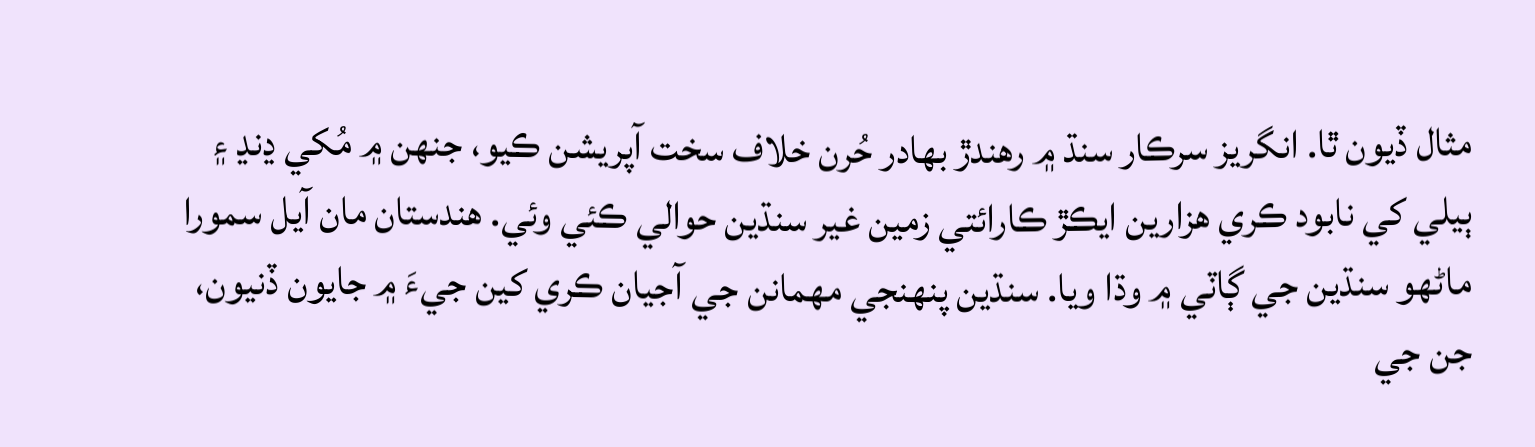مثال ڏيون ٿا. انگريز سرڪار سنڌ ۾ رهندڙ بھادر حُرن خلاف سخت آپريشن ڪيو، جنھن ۾ مُکي ڍنڍ ۽ ٻيلي کي نابود ڪري هزارين ايڪڙ ڪارائتي زمين غير سنڌين حوالي ڪئي وئي. هندستان مان آيل سمورا ماڻهو سنڌين جي ڳاٽي ۾ وڌا ويا. سنڌين پنھنجي مھمانن جي آجيان ڪري کين جيءَ ۾ جايون ڏنيون، جن جي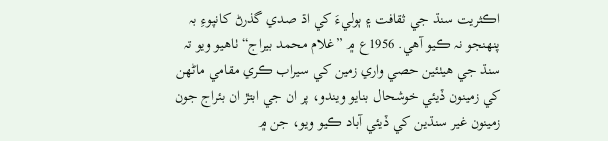اڪثريت سنڌ جي ثقافت ۽ ٻوليءَ کي اڌ صدي گذرڻ کانپوءِ بہ پنھنجو نہ ڪيو آھي. 1956ع ۾ ”غلام محمد بيراج“ ٺاھيو ويو تہ سنڌ جي ھيٺئين حصي واري زمين کي سيراب ڪري مقامي ماڻهن کي زمينون ڏيئي خوشحال بنايو ويندو، پر ان جي ابتڙ ان بئراج جون زمينون غير سنڌين کي ڏيئي آباد ڪيو ويو، جن ۾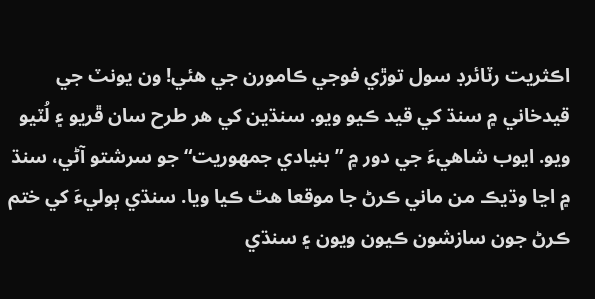اڪثريت رٽائرڊ سول توڙي فوجي ڪامورن جي هئي! ون يونٽ جي قيدخاني ۾ سنڌ کي قيد ڪيو ويو. سنڌين کي ھر طرح سان ڦريو ۽ لُٽيو ويو. ايوب شاھيءَ جي دور ۾ ”بنيادي جمھوريت“ جو سرشتو آڻي، سنڌ ۾ اڃا وڌيڪ من ماني ڪرڻ جا موقعا هٿ ڪيا ويا. سنڌي ٻوليءَ کي ختم ڪرڻ جون سازشون ڪيون ويون ۽ سنڌي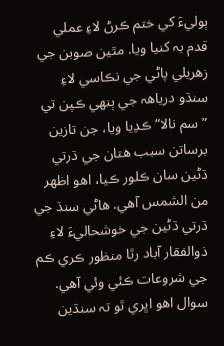ٻوليءَ کي ختم ڪرڻ لاءِ عملي قدم بہ کنيا ويا. مٿين صوبن جي زھريلي پاڻي جي نڪاسي لاءِ سنڌو درياھہ جي ٻنھي ڪپن تي ”سم نالا“ ڪڍيا ويا، جن تازين برساتن سبب هتان جي ڌرتي ڌڻين سان ڪلور ڪيا، اهو اظھر من الشمس آھي. ھاڻي سنڌ جي ڌرتي ڌڻين جي خوشحاليءَ لاءِ ذوالفقار آباد رٿا منظور ڪري ڪم جي شروعات ڪئي وئي آھي. سوال اهو اڀري ٿو تہ سنڌين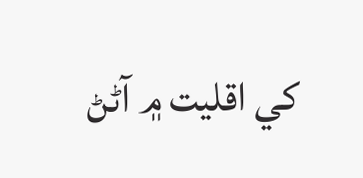کي اقليت ۾ آڻڻ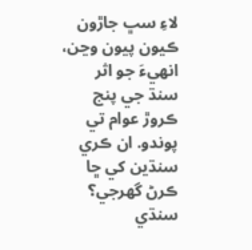لاءِ سڀ جاڙون ڪيون پيون وڃن، انھيءَ جو اثر سنڌ جي پنج ڪروڙ عوام تي پوندو. ان ڪري سنڌين کي ڇا ڪرڻ گهرجي؟
سنڌي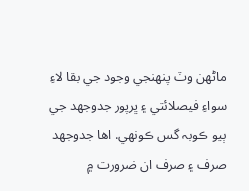ماڻهن وٽ پنھنجي وجود جي بقا لاءِ سواءِ فيصلائتي ۽ ڀرپور جدوجهد جي ٻيو ڪوبہ گس ڪونھي. اھا جدوجهد صرف ۽ صرف ان ضرورت ۾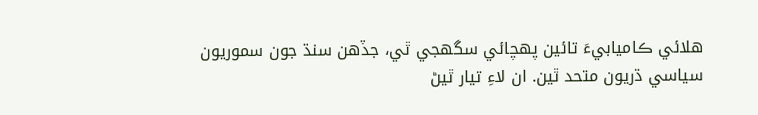هلائي ڪاميابيءَ تائين پھچائي سگهجي ٿي، جڏهن سنڌ جون سموريون سياسي ڌريون متحد ٿين. ان لاءِ تيار ٿيڻ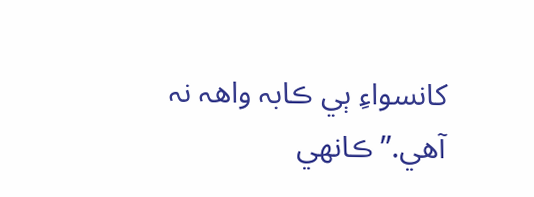کانسواءِ ٻي ڪابہ واھہ نہ آھي.”ڪانھي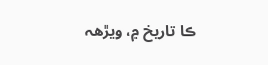ڪا تاريخ ۾، ويڙھہ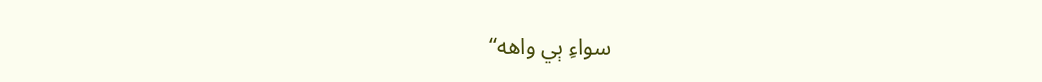سواءِ ٻي واهه“